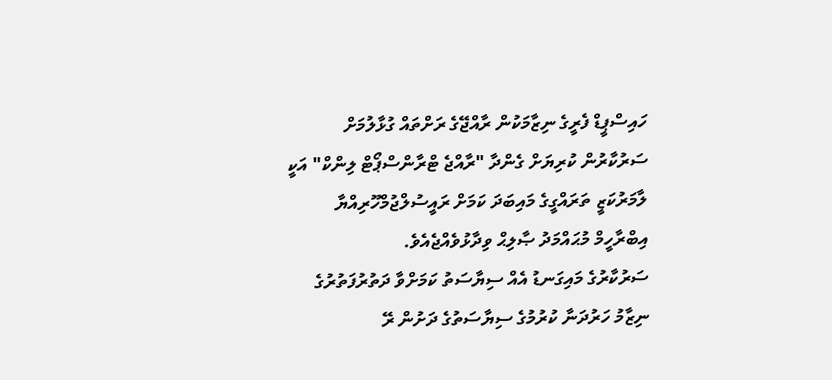ހައިސްޕީޑް ފެރީގެ ނިޒާމަކުން ރާއްޖޭގެ ރަށްތައް ގުޅާލުމަށް ސަރުކާރުން ކުރިޔަށް ގެންދާ "ރާއްޖެ ޓްރާންސްޕޯޓް ލިންކް" އަކީ ލާމަރުކަޒީ ތަރައްގީގެ މައިބަދަ ކަމަށް ރައީސުލްޖުމްހޫރިއްޔާ އިބްރާހީމް މުޙައްމަދު ޞާލިޙް ވިދާޅުވެއްޖެއެވެ.
ސަރުކާރުގެ މައިގަނޑު އެއް ސިޔާސަތު ކަމަށްވާ ދަތުރުފަތުރުގެ ނިޒާމު ހަރުދަނާ ކުރުމުގެ ސިޔާސަތުގެ ދަށުން ރޭ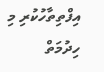އިފްތިތާހުކުރި މި ހިދުމަތް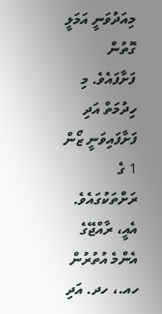މިއަދުވަނީ އަމަލީ ގޮތުން ފަށާފައެވެ. މި ހިދުމަތް އަދި ފަށާފައިވަނީ ޒޯން 1 ގެ ރަށްތަކުގައެވެ. އެއީ، ރާއްޖޭގެ އެންމެ އުތުރުން ހއ.، ހދ. އަދި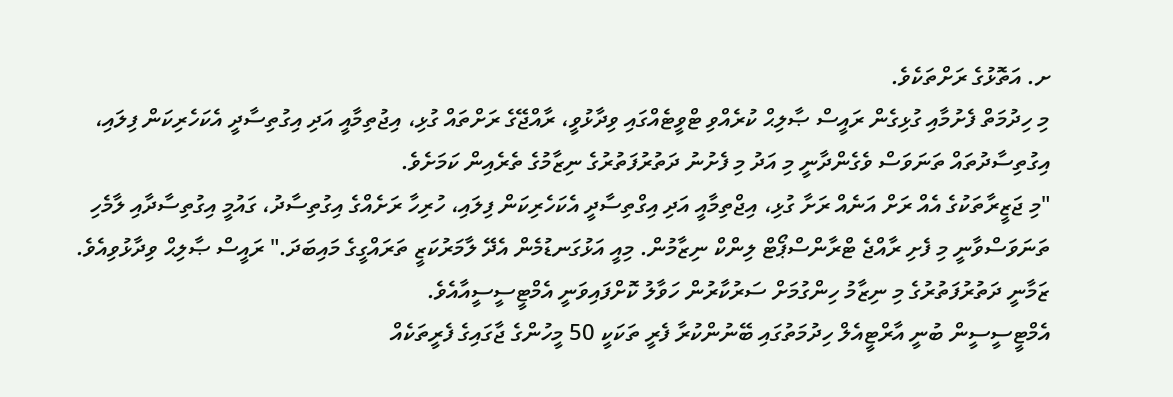ށ. އަތޮޅުގެ ރަށްތަކެވެ.
މި ހިދުމަތް ފެށުމާއި ގުޅިގެން ރައީސް ޞާލިޙް ކުރެއްވި ޓްވީޓެއްގައި ވިދާޅުވީ، ރާއްޖޭގެ ރަށްތައް ގުޅި، އިޖުތިމާއީ އަދި އިގުތިސާދީ އެކަހެރިކަން ފިލައި، އިގުތިސާދުތައް ތަނަވަސް ވެގެންދާނީ މި އަދު މި ފެށުނު ދަތުރުފަތުރުގެ ނިޒާމުގެ ތެރެއިން ކަމަށެވެ.
"މި ޖަޒީރާތަކުގެ އެއް ރަށް އަނެއް ރަށާ ގުޅި، އިޖްތިމާއީ އަދި އިގްތިސާދީ އެކަހެރިކަން ފިލައި، ހުރިހާ ރަށެއްގެ އިގުތިސާދު، ގައުމީ އިގުތިސާދާއި ލާމެހި ތަނަވަސްވާނީ މި ފެށި ރާއްޖެ ޓްރާންސްޕޯޓް ލިންކް ނިޒާމުން. މިއީ އަޅުގަނޑުމެން އެދޭ ލާމަރުކަޒީ ތަރައްގީގެ މައިބަދަ." ރައީސް ޞާލިޙް ވިދާޅުވިއެވެ.
ޒަމާނީ ދަތުރުފަތުރުގެ މި ނިޒާމު ހިންގުމަށް ސަރުކާރުން ހަވާލު ކޮށްފައިވަނީ އެމްޓީސީސީއާއެވެ.
އެމްޓީސީސީން ބުނީ އާރްޓީއެލް ހިދުމަތުގައި ބޭނުންކުރާ ފެރީ ތަކަކީ 50 މީހުންގެ ޖާގައިގެ ފެރީތަކެއް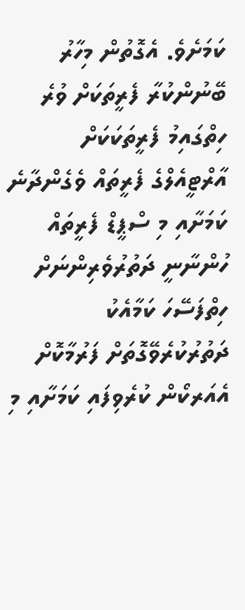ކަމަށެވެ. އެގޮތުން މިހާރު ބޭނުންކުރާ ފެރީތަކަށް ވުރެ ހިތްގައިމު ފެރީތަކަކަށް އާރްޓީއެލްގެ ފެރީތައް ވެގެންދާނެ ކަމަށާއި މި ސްޕީޑް ފެރީތައް ހުންނާނީ ދަތުރުވެރިންނަށް ހިތްފަސޭހަ ކަމާއެކު ދަތުރުކުރެވޭގޮތަށް ފަރުމާކޮށް އެއަރކޯން ކުރެވިފައި ކަމަށާއި މި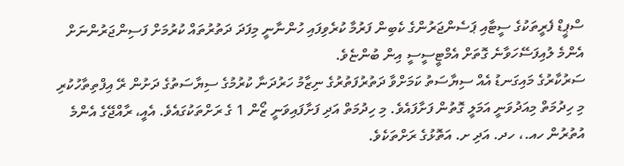ސްޕީޑް ފެރީތަކުގެ ސީޓާއި ޕަސެންޖަރުންގެ ކެބިން ފަރުމާ ކުރެވިފައި ހުންނާނީ މިފަދަ ދަތުރުތައް ކުރުމަށް ފަސިންޖަރުންނަށް އެންމެ ލުއިފަސޭހަވާނެ ގޮތަށް އެމްޓީސީސީ އިން ބުންޏެވެ.
ސަރުކާރުގެ މައިގަނޑު އެއް ސިޔާސަތު ކަމަށްވާ ދަތުރުފަތުރުގެ ނިޒާމު ހަރުދަނާ ކުރުމުގެ ސިޔާސަތުގެ ދަށުން ރޭ އިފްތިތާހުކުރި މި ހިދުމަތް މިއަދުވަނީ އަމަލީ ގޮތުން ފަށާފައެވެ. މި ހިދުމަތް އަދި ފަށާފައިވަނީ ޒޯން 1 ގެ ރަށްތަކުގައެވެ. އެއީ، ރާއްޖޭގެ އެންމެ އުތުރުން ހއ.، ހދ. އަދި ށ. އަތޮޅުގެ ރަށްތަކެވެ.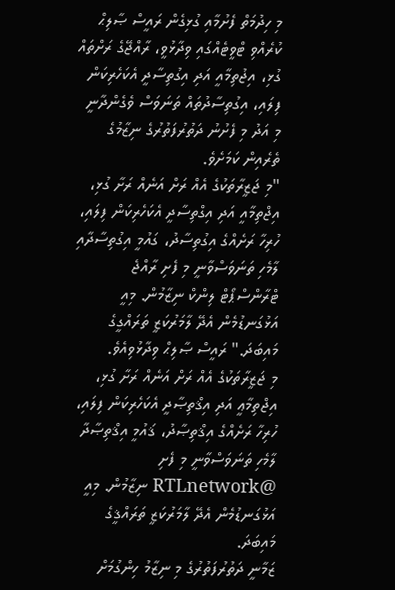މި ހިދުމަތް ފެށުމާއި ގުޅިގެން ރައީސް ޞާލިޙް ކުރެއްވި ޓްވީޓެއްގައި ވިދާޅުވީ، ރާއްޖޭގެ ރަށްތައް ގުޅި، އިޖުތިމާއީ އަދި އިގުތިސާދީ އެކަހެރިކަން ފިލައި، އިގުތިސާދުތައް ތަނަވަސް ވެގެންދާނީ މި އަދު މި ފެށުނު ދަތުރުފަތުރުގެ ނިޒާމުގެ ތެރެއިން ކަމަށެވެ.
"މި ޖަޒީރާތަކުގެ އެއް ރަށް އަނެއް ރަށާ ގުޅި، އިޖްތިމާއީ އަދި އިގްތިސާދީ އެކަހެރިކަން ފިލައި، ހުރިހާ ރަށެއްގެ އިގުތިސާދު، ގައުމީ އިގުތިސާދާއި ލާމެހި ތަނަވަސްވާނީ މި ފެށި ރާއްޖެ ޓްރާންސްޕޯޓް ލިންކް ނިޒާމުން. މިއީ އަޅުގަނޑުމެން އެދޭ ލާމަރުކަޒީ ތަރައްގީގެ މައިބަދަ." ރައީސް ޞާލިޙް ވިދާޅުވިއެވެ.
މި ޖަޒީރާތަކުގެ އެއް ރަށް އަނެއް ރަށާ ގުޅި، އިޖްތިމާޢީ އަދި އިޤްތިޞާދީ އެކަހެރިކަން ފިލައި، ހުރިހާ ރަށެއްގެ އިޤްތިޞާދު، ޤައުމީ އިޤްތިޞާދާ ލާމެހި ތަނަވަސްވާނީ މި ފެށި @RTLnetwork ނިޒާމުން. މިއީ އަޅުގަނޑުމެން އެދޭ ލާމަރުކަޒީ ތަރައްޤީގެ މައިބަދަ.
ޒަމާނީ ދަތުރުފަތުރުގެ މި ނިޒާމު ހިންގުމަށް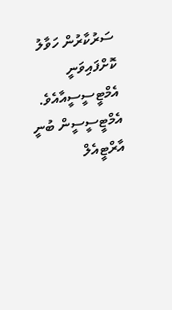ސަރުކާރުން ހަވާލު ކޮށްފައިވަނީ އެމްޓީސީސީއާއެވެ.
އެމްޓީސީސީން ބުނީ އާރްޓީއެލް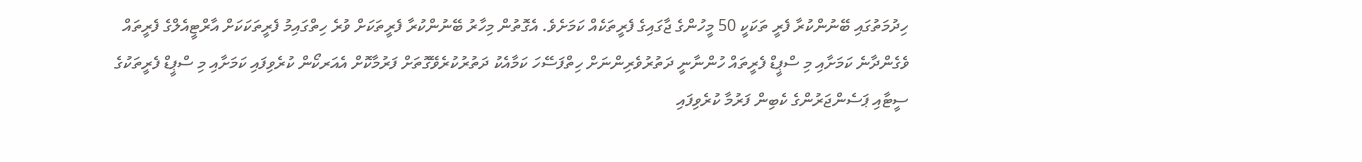ހިދުމަތުގައި ބޭނުންކުރާ ފެރީ ތަކަކީ 50 މީހުންގެ ޖާގައިގެ ފެރީތަކެއް ކަމަށެވެ. އެގޮތުން މިހާރު ބޭނުންކުރާ ފެރީތަކަށް ވުރެ ހިތްގައިމު ފެރީތަކަކަށް އާރްޓީއެލްގެ ފެރީތައް ވެގެންދާނެ ކަމަށާއި މި ސްޕީޑް ފެރީތައް ހުންނާނީ ދަތުރުވެރިންނަށް ހިތްފަސޭހަ ކަމާއެކު ދަތުރުކުރެވޭގޮތަށް ފަރުމާކޮށް އެއަރކޯން ކުރެވިފައި ކަމަށާއި މި ސްޕީޑް ފެރީތަކުގެ ސީޓާއި ޕަސެންޖަރުންގެ ކެބިން ފަރުމާ ކުރެވިފައި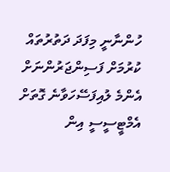ހުންނާނީ މިފަދަ ދަތުރުތައް ކުރުމަށް ފަސިންޖަރުންނަށް އެންމެ ލުއިފަސޭހަވާނެ ގޮތަށް އެމްޓީސީސީ އިން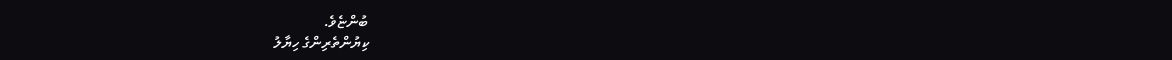ބުންޏެވެ.
ކިޔުންތެރިންގެ ހިޔާލު